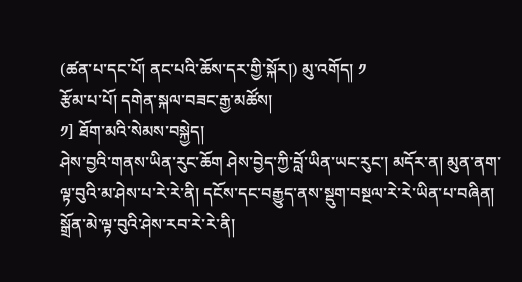(ཚན་པ་དང་པོ། ནང་པའི་ཆོས་དར་གྱི་སྐོར།) མུ་འགོད། ༡
རྩོམ་པ་པོ། དགེན་སྐལ་བཟང་རྒྱ་མཚོས།
༡] ཐོག་མའི་སེམས་བསྐྱེད།
ཤེས་བྱའི་གནས་ཡིན་རུང་ཆོག ཤེས་བྱེད་ཀྱི་བློ་ཡིན་ཡང་རུང་། མདོར་ན། མུན་ནག་ལྟ་བུའི་མ་ཤེས་པ་རེ་རེ་ནི། དངོས་དང་བརྒྱུད་ནས་སྡུག་བསྔལ་རེ་རེ་ཡིན་པ་བཞིན། སྒྲོན་མེ་ལྟ་བུའི་ཤེས་རབ་རེ་རེ་ནི།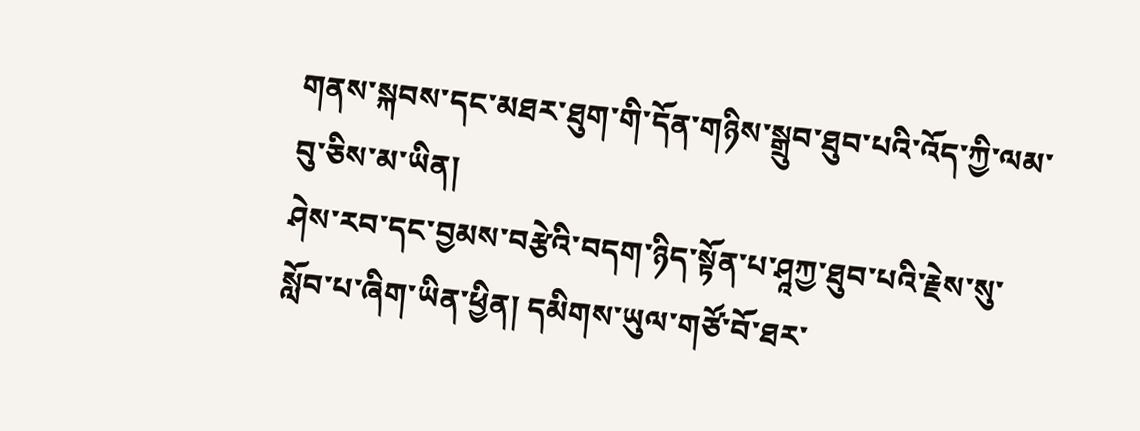གནས་སྐབས་དང་མཐར་ཐུག་གི་དོན་གཉིས་སྒྲུབ་ཐུབ་པའི་འོད་ཀྱི་ལམ་བུ་ཅིས་མ་ཡིན།
ཤེས་རབ་དང་བྱམས་བརྩེའི་བདག་ཉིད་སྟོན་པ་ཤཱཀྱ་ཐུབ་པའི་རྗེས་སུ་སློབ་པ་ཞིག་ཡིན་ཕྱིན། དམིགས་ཡུལ་གཙོ་བོ་ཐར་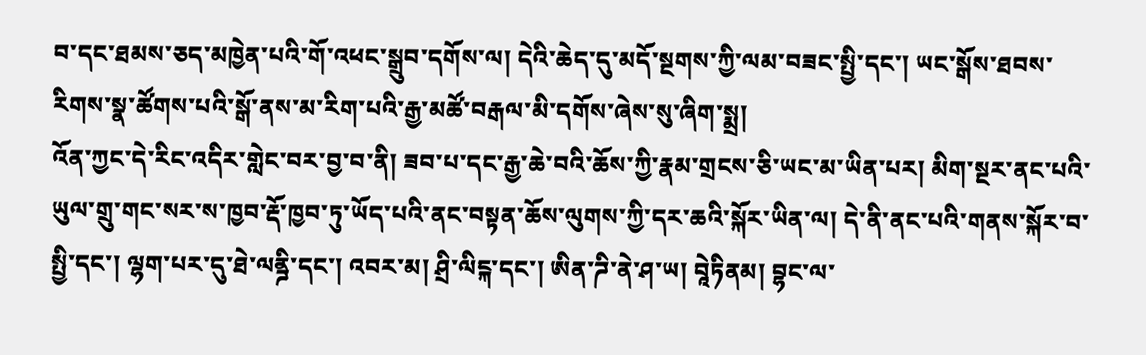བ་དང་ཐམས་ཅད་མཁྱེན་པའི་གོ་འཕང་སྒྲུབ་དགོས་ལ། དེའི་ཆེད་དུ་མདོ་སྔགས་ཀྱི་ལམ་བཟང་སྤྱི་དང་། ཡང་སྒོས་ཐབས་རིགས་སྣ་ཚོགས་པའི་སྒོ་ནས་མ་རིག་པའི་རྒྱ་མཚོ་བརྒལ་མི་དགོས་ཞེས་སུ་ཞིག་སྨྲ།
འོན་ཀྱང་དེ་རིང་འདིར་གླེང་བར་བྱ་བ་ནི། ཟབ་པ་དང་རྒྱ་ཆེ་བའི་ཆོས་ཀྱི་རྣམ་གྲངས་ཅི་ཡང་མ་ཡིན་པར། མིག་སྔར་ནང་པའི་ཡུལ་གྲུ་གང་སར་ས་ཁྱབ་རྡོ་ཁྱབ་ཏུ་ཡོད་པའི་ནང་བསྟན་ཆོས་ལུགས་ཀྱི་དར་ཆའི་སྐོར་ཡིན་ལ། དེ་ནི་ནང་པའི་གནས་སྐོར་བ་སྤྱི་དང་། ལྷག་པར་དུ་ཐེ་ལནྜི་དང་། འབར་མ། ཤྲི་ལིངྐ་དང་། ཨིན་ཌི་ནེ་ཤ་ཡ། བཱེཏིནམ། བྷང་ལ་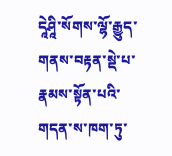དཱེཤཱི་སོགས་ལྷོ་རྒྱུད་གནས་བརྟན་སྡེ་པ་རྣམས་སྟོན་པའི་གདན་ས་ཁག་ཏུ་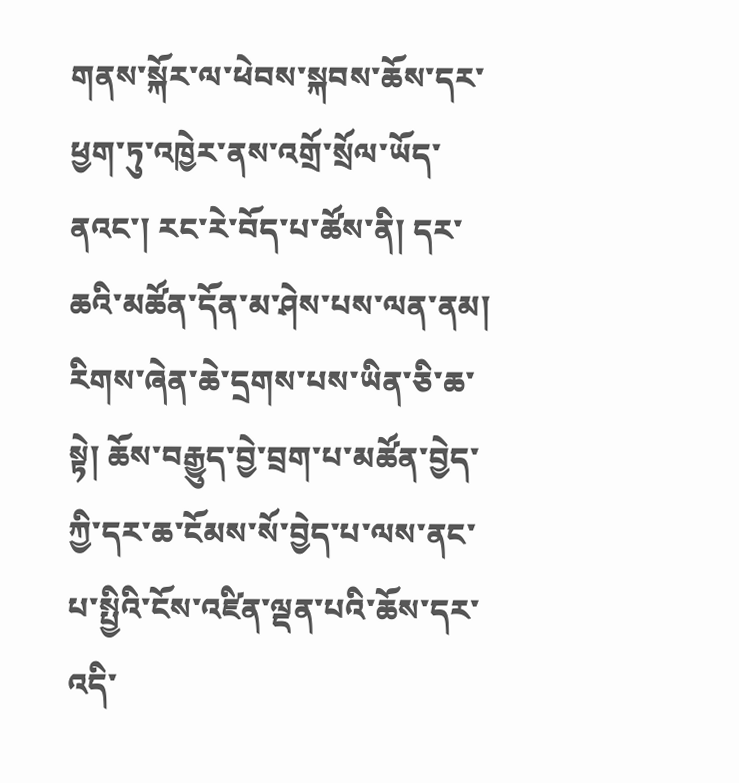གནས་སྐོར་ལ་ཕེབས་སྐབས་ཆོས་དར་ཕྱག་ཏུ་འཁྱེར་ནས་འགྲོ་སྲོལ་ཡོད་ནའང་། རང་རེ་བོད་པ་ཚོས་ནི། དར་ཆའི་མཚོན་དོན་མ་ཤེས་པས་ལན་ནམ། རིགས་ཞེན་ཆེ་དྲགས་པས་ཡིན་ཅི་ཆ་སྟེ། ཆོས་བརྒྱུད་བྱེ་བྲག་པ་མཚོན་བྱེད་ཀྱི་དར་ཆ་ངོམས་སོ་བྱེད་པ་ལས་ནང་པ་སྤྱིའི་ངོས་འཛིན་ལྡན་པའི་ཆོས་དར་འདི་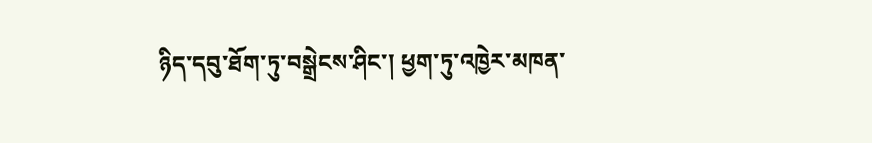ཉིད་དབུ་ཐོག་ཏུ་བསྒྲེངས་ཤིང་། ཕྱག་ཏུ་འཁྱེར་མཁན་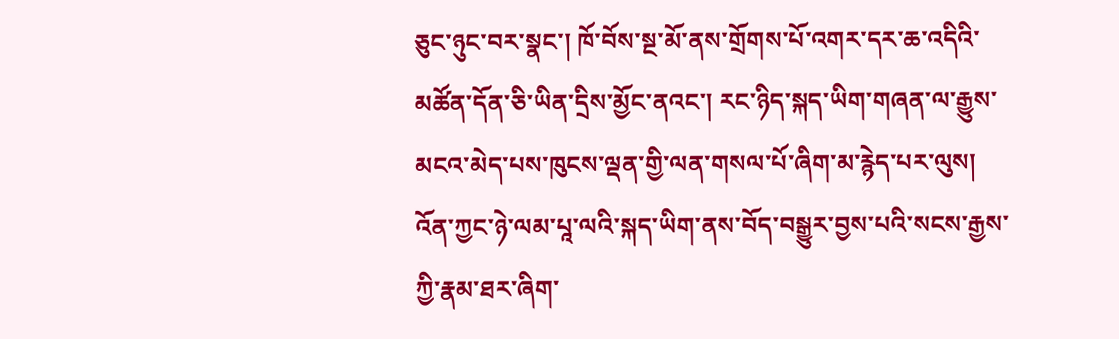ཅུང་ཉུང་བར་སྣང་། ཁོ་བོས་སྔ་མོ་ནས་གྲོགས་པོ་འགར་དར་ཆ་འདིའི་མཚོན་དོན་ཅི་ཡིན་དྲིས་མྱོང་ནའང་། རང་ཉིད་སྐད་ཡིག་གཞན་ལ་རྒྱུས་མངའ་མེད་པས་ཁུངས་ལྡན་གྱི་ལན་གསལ་པོ་ཞིག་མ་རྙེད་པར་ལུས། འོན་ཀྱང་ཉེ་ལམ་པཱ་ལའི་སྐད་ཡིག་ནས་བོད་བསྒྱུར་བྱས་པའི་སངས་རྒྱས་ཀྱི་རྣམ་ཐར་ཞིག་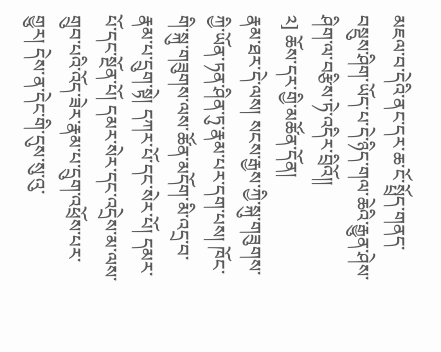མཇལ་བ་དེའི་ནང་དར་ཆ་ངོ་སྤྲོད་གནད་བསྡུས་ཤིག་ཡོད་པ་དེ་ཉིད་གལ་ཆེའི་རྒྱུན་ཤེས་ཤིག་ལ་བརྩིས་ཏེ་འདིར་བྲིའོ།།
༢] ཆོས་དར་གྱི་མཚོན་དོན།
རྣམ་ཐར་དེ་ལས། སངས་རྒྱས་ཀྱི་སྐུ་གཟུགས་ཀྱི་ཡོན་ཏན་ཤིན་ཏུ་རྣམ་པར་དག་པས། ཁོང་གི་སྐུ་གཟུགས་ལས་ཚོན་མདོག་མི་འདྲ་བ་རྣམ་པ་དྲུག་སྟེ། དཀར་པོ་དང་སེར་པོ། དམར་པོ་དང་སྔོན་པོ། དམར་སེར་དང་འདྲེས་མ་ལས་གྲུབ་པའི་འོད་ཟེར་རྣམ་པ་དྲུག་འཕྲོས་པར་གྱུར། དེས་ན་དེང་གི་དུས་སུ་འུ་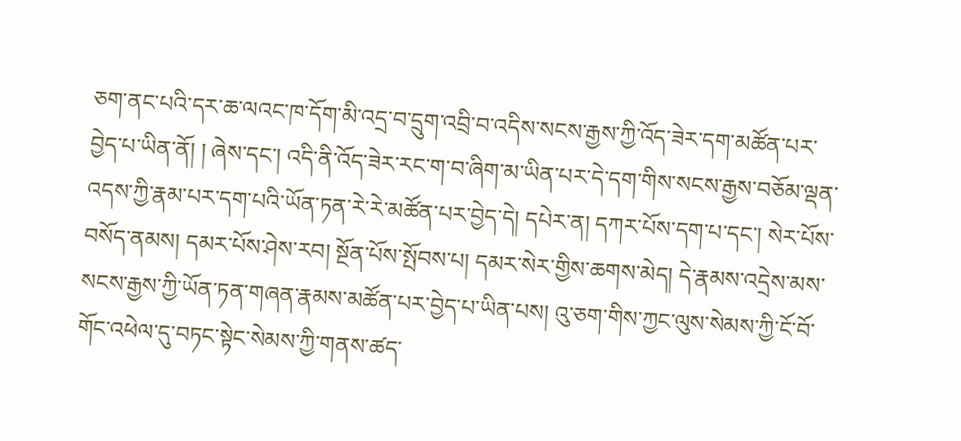ཅག་ནང་པའི་དར་ཆ་ལའང་ཁ་དོག་མི་འདྲ་བ་དྲུག་འབྲི་བ་འདིས་སངས་རྒྱས་ཀྱི་འོད་ཟེར་དག་མཚོན་པར་བྱེད་པ་ཡིན་ནོ། ། ཞེས་དང་། འདི་ནི་འོད་ཟེར་རང་ག་བ་ཞིག་མ་ཡིན་པར་དེ་དག་གིས་སངས་རྒྱས་བཅོམ་ལྡན་འདས་ཀྱི་རྣམ་པར་དག་པའི་ཡོན་ཏན་རེ་རེ་མཚོན་པར་བྱེད་དེ། དཔེར་ན། དཀར་པོས་དག་པ་དང་། སེར་པོས་བསོད་ནམས། དམར་པོས་ཤེས་རབ། སྔོན་པོས་སྤོབས་པ། དམར་སེར་གྱིས་ཆགས་མེད། དེ་རྣམས་འདྲེས་མས་སངས་རྒྱས་ཀྱི་ཡོན་ཏན་གཞན་རྣམས་མཚོན་པར་བྱེད་པ་ཡིན་པས། འུ་ཅག་གིས་ཀྱང་ལུས་སེམས་ཀྱི་ངོ་བོ་གོང་འཕེལ་དུ་བཏང་སྟེང་སེམས་ཀྱི་གནས་ཚད་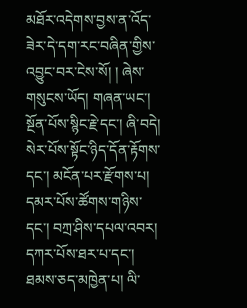མཐོར་འདེགས་བྱས་ན་འོད་ཟེར་དེ་དག་རང་བཞིན་གྱིས་འབྱུང་བར་ངེས་སོ། ། ཞེས་གསུངས་ཡོད། གཞན་ཡང་། སྔོན་པོས་སྙིང་རྗེ་དང་། ཞི་བདེ། སེར་པོས་སྟོང་ཉིད་དོན་རྟོགས་དང་། མངོན་པར་རྫོགས་པ། དམར་པོས་ཚོགས་གཉིས་དང་། བཀྲ་ཤིས་དཔལ་འབར། དཀར་པོས་ཐར་པ་དང་། ཐམས་ཅད་མཁྱེན་པ། ལི་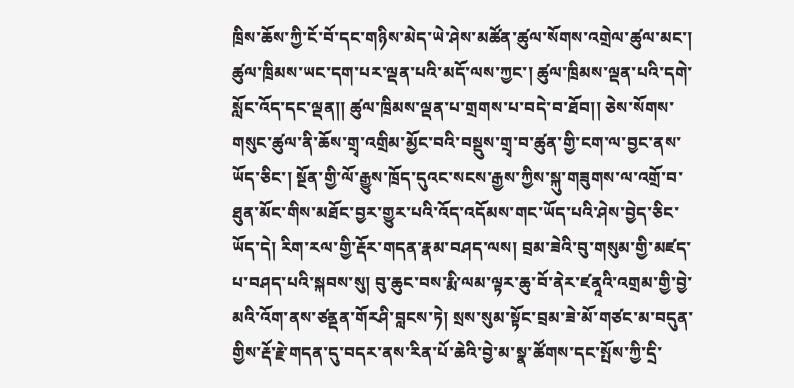ཁྲིས་ཆོས་ཀྱི་ངོ་བོ་དང་གཉིས་མེད་ཡེ་ཤེས་མཚོན་ཚུལ་སོགས་འགྲེལ་ཚུལ་མང་།
ཚུལ་ཁྲིམས་ཡང་དག་པར་ལྡན་པའི་མདོ་ལས་ཀྱང་། ཚུལ་ཁྲིམས་ལྡན་པའི་དགེ་སློང་འོད་དང་ལྡན།། ཚུལ་ཁྲིམས་ལྡན་པ་གྲགས་པ་བདེ་བ་ཐོབ།། ཅེས་སོགས་གསུང་ཚུལ་ནི་ཆོས་གྲྭ་འགྲིམ་མྱོང་བའི་བསྡུས་གྲྭ་བ་ཚུན་གྱི་ངག་ལ་བྱང་ནས་ཡོད་ཅིང་། སྔོན་གྱི་ལོ་རྒྱུས་ཁྲོད་དུའང་སངས་རྒྱས་ཀྱིས་སྐུ་གཟུགས་ལ་འགྲོ་བ་ཐུན་མོང་གིས་མཐོང་བྱར་གྱུར་པའི་འོད་འདོམས་གང་ཡོད་པའི་ཤེས་བྱེད་ཅིང་ཡོད་དེ། རིག་རལ་གྱི་རྡོར་གདན་རྣམ་བཤད་ལས། བྲམ་ཟེའི་བུ་གསུམ་གྱི་མཛད་པ་བཤད་པའི་སྐབས་སུ། བུ་ཆུང་བས་རྨི་ལམ་ལྟར་ཆུ་བོ་ནེར་ཛནཱའི་འགྲམ་གྱི་བྱེ་མའི་འོག་ནས་ཙནྡན་གོརཤི་བླངས་ཏེ། སྲས་སུམ་སྟོང་བྲམ་ཟེ་མོ་གཙང་མ་བདུན་གྱིས་རྡོ་རྗེ་གདན་དུ་བདར་ནས་རིན་པོ་ཆེའི་བྱེ་མ་སྣ་ཚོགས་དང་སྤོས་ཀྱི་དྲི་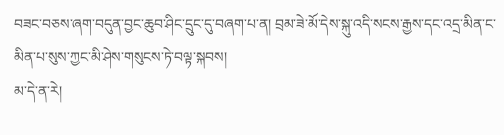བཟང་བཅས་ཞག་བདུན་བྱང་ཆུབ་ཤིང་དྲུང་དུ་བཞག་པ་ན། བྲམ་ཟེ་མོ་དེས་སྐུ་འདི་སངས་རྒྱས་དང་འདྲ་མིན་ང་མིན་པ་སུས་ཀྱང་མི་ཤེས་གསུངས་ཏེ་བལྟ་སྐབས།
མ་དེ་ན་རེ།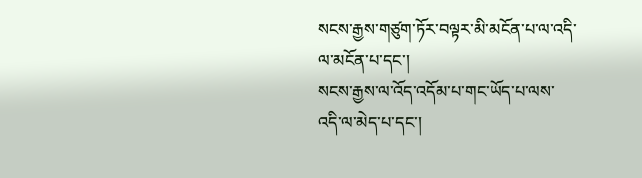སངས་རྒྱས་གཙུག་ཏོར་བལྟར་མི་མངོན་པ་ལ་འདི་ལ་མངོན་པ་དང་།
སངས་རྒྱས་ལ་འོད་འདོམ་པ་གང་ཡོད་པ་ལས་འདི་ལ་མེད་པ་དང་།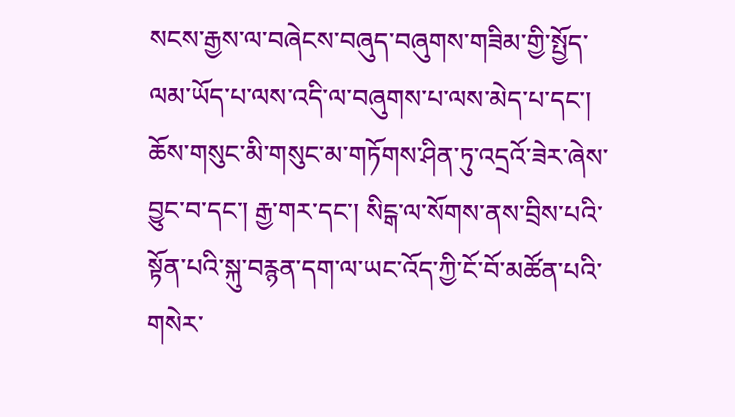སངས་རྒྱས་ལ་བཞེངས་བཞུད་བཞུགས་གཟིམ་གྱི་སྤྱོད་ལམ་ཡོད་པ་ལས་འདི་ལ་བཞུགས་པ་ལས་མེད་པ་དང་།
ཆོས་གསུང་མི་གསུང་མ་གཏོགས་ཤིན་ཏུ་འདྲའོ་ཟེར་ཞེས་བྱུང་བ་དང་། རྒྱ་གར་དང་། སིངྒ་ལ་སོགས་ནས་བྲིས་པའི་སྟོན་པའི་སྐུ་བརྙན་དག་ལ་ཡང་འོད་ཀྱི་ངོ་བོ་མཚོན་པའི་གསེར་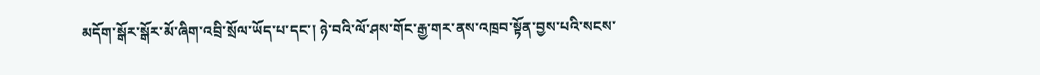མདོག་སྒོར་སྒོར་མོ་ཞིག་འབྲི་སྲོལ་ཡོད་པ་དང་། ཉེ་བའི་ལོ་ཤས་གོང་རྒྱ་གར་ནས་འཁྲབ་སྟོན་བྱས་པའི་སངས་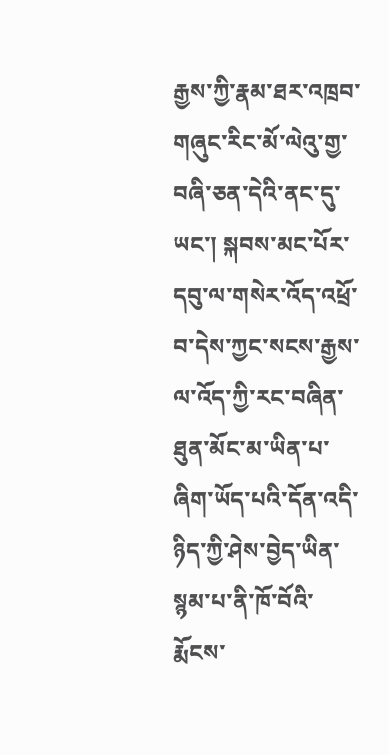རྒྱས་ཀྱི་རྣམ་ཐར་འཁྲབ་གཞུང་རིང་མོ་ལེའུ་གྱ་བཞི་ཅན་དེའི་ནང་དུ་ཡང་། སྐབས་མང་པོར་དབུ་ལ་གསེར་འོད་འཕྲོ་བ་དེས་ཀྱང་སངས་རྒྱས་ལ་འོད་ཀྱི་རང་བཞིན་ཐུན་མོང་མ་ཡིན་པ་ཞིག་ཡོད་པའི་དོན་འདི་ཉིད་ཀྱི་ཤེས་བྱེད་ཡིན་སྙམ་པ་ནི་ཁོ་བོའི་རྨོངས་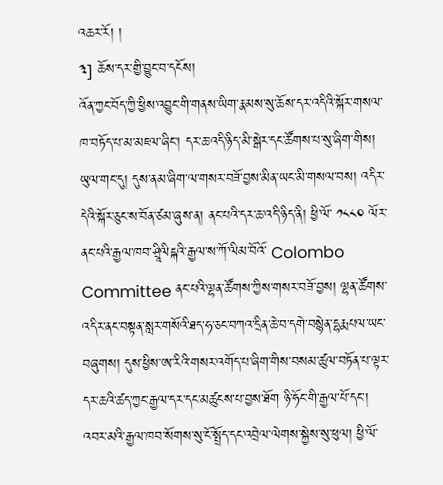འཆར་རོ། །
༣] ཆོས་དར་གྱི་བྱུང་བ་དངོས།
འོན་ཀྱང་བོད་ཀྱི་ཕྱིས་འབྱུང་གི་གནས་ཡིག་རྣམས་སུ་ཆོས་དར་འདིའི་སྐོར་གསལ་ཁ་བཏོད་པ་མ་མཇལ་ཞིང་། དར་ཆ་འདི་ཉིད་མི་སྒེར་དང་ཚོགས་པ་སུ་ཞིག་གིས། ཡུལ་གང་དུ། དུས་ནམ་ཞིག་ལ་གསར་བཟོ་བྱས་མིན་ཡང་མི་གསལ་བས། འདིར་དེའི་སྐོར་ཅུང་ས་བོན་ཙམ་ཞུས་ན། ནང་པའི་དར་ཆ་འདི་ཉིད་ནི། ཕྱི་ལོ་ ༡༨༨༠ ལོར་ནང་པའི་རྒྱལ་ཁབ་ཤྲཱིལིངྐའི་རྒྱལ་ས་ཀོ་ལིམ་བོའོ་ Colombo Committee ནང་པའི་ལྷན་ཚོགས་ཀྱིས་གསར་བཟོ་བྱས། ལྷན་ཚོགས་འདིར་ནང་བསྟན་སླར་གསོའི་ཐད་ཧ་ཅང་བཀའ་དྲིན་ཆེ་བ་དགེ་བསྙེན་དྷརྨཔལ་ཡང་བཞུགས། དུས་ཕྱིས་ཨ་རིའི་གསར་འགོད་པ་ཞིག་གིས་བསམ་ཚུལ་བཏོན་པ་ལྟར་དར་ཆའི་ཚད་ཀྱང་རྒྱལ་དར་དང་མཚུངས་པ་བྱས་ཐོག ཉི་ཧོང་གི་རྒྱལ་པོ་དང་། འབར་མའི་རྒྱལ་ཁབ་སོགས་སུ་ངོ་སྤྲོད་དང་འབྲེལ་ལེགས་སྐྱེས་སུ་ཕུལ། ཕྱི་ལོ་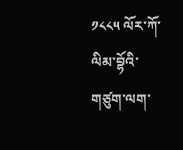༡༨༨༥ ལོར་ཀོ་ལིམ་བྷོའི་གཙུག་ལག་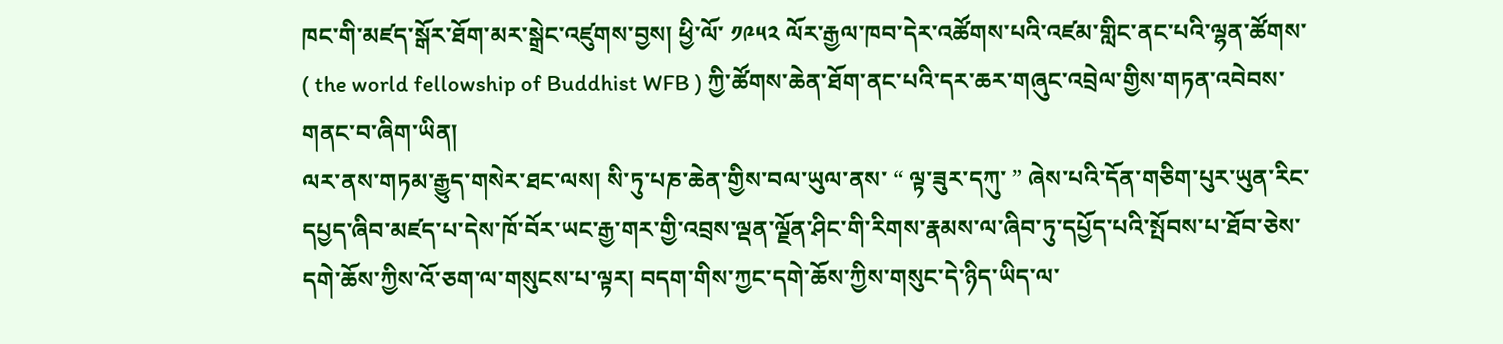ཁང་གི་མཛད་སྒོར་ཐོག་མར་སྒྲེང་འཛུགས་བྱས། ཕྱི་ལོ་ ༡༩༥༢ ལོར་རྒྱལ་ཁབ་དེར་འཚོགས་པའི་འཛམ་གླིང་ནང་པའི་ལྷན་ཚོགས་ ( the world fellowship of Buddhist WFB ) ཀྱི་ཚོགས་ཆེན་ཐོག་ནང་པའི་དར་ཆར་གཞུང་འབྲེལ་གྱིས་གཏན་འབེབས་གནང་བ་ཞིག་ཡིན།
ལར་ནས་གཏམ་རྒྱུད་གསེར་ཐང་ལས། སི་ཏུ་པཎ་ཆེན་གྱིས་བལ་ཡུལ་ནས་ “ ལྟ་ཟུར་དཀུ་ ” ཞེས་པའི་དོན་གཅིག་པུར་ཡུན་རིང་དཔྱད་ཞིབ་མཛད་པ་དེས་ཁོ་བོར་ཡང་རྒྱ་གར་གྱི་འབྲས་ལྡན་ལྗོན་ཤིང་གི་རིགས་རྣམས་ལ་ཞིབ་ཏུ་དཔྱོད་པའི་སྤོབས་པ་ཐོབ་ཅེས་དགེ་ཆོས་ཀྱིས་འོ་ཅག་ལ་གསུངས་པ་ལྟར། བདག་གིས་ཀྱང་དགེ་ཆོས་ཀྱིས་གསུང་དེ་ཉིད་ཡིད་ལ་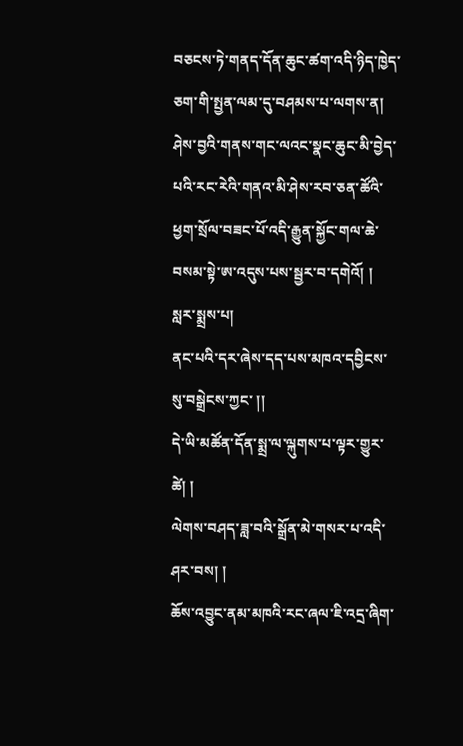བཅངས་ཏེ་གནད་དོན་ཆུང་ཚག་འདི་ཉིད་ཁྱེད་ཅག་གི་སྤྱན་ལམ་དུ་བཤམས་པ་ལགས་ན། ཤེས་བྱའི་གནས་གང་ལའང་སྣང་ཆུང་མི་བྱེད་པའི་རང་རེའི་གནའ་མི་ཤེས་རབ་ཅན་ཚོའི་ཕྱག་སྲོལ་བཟང་པོ་འདི་རྒྱུན་སྐྱོང་གལ་ཆེ་བསམ་སྟེ་ཨ་འདུས་པས་སྦྱར་བ་དགེའོ། །
སླར་སྨྲས་པ།
ནང་པའི་དར་ཞེས་དད་པས་མཁའ་དབྱིངས་སུ་བསྒྲེངས་ཀྱང་ །།
དེ་ཡི་མཚོན་དོན་སྨྲ་ལ་ལྐུགས་པ་ལྟར་གྱུར་ཚེ། །
ལེགས་བཤད་ཟླ་བའི་སྒྲོན་མེ་གསར་པ་འདི་ཤར་བས། །
ཆོས་འབྱུང་ནམ་མཁའི་རང་ཞལ་ཇི་འདྲ་ཞིག་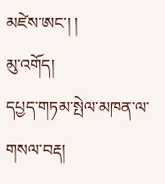མཛེས་ཨང་། །
མུ་འགོད།
དཔྱད་གཏམ་སྤེལ་མཁན་ལ་གསལ་བརྡ།